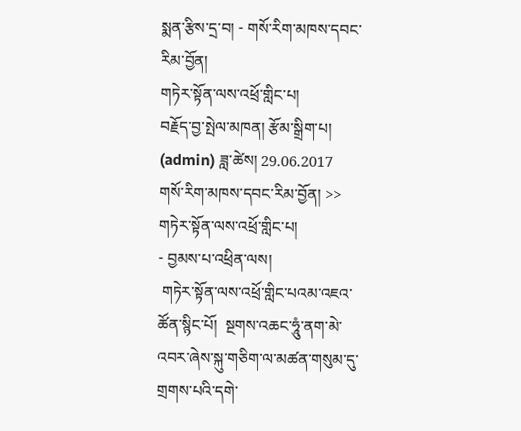སྨན་རྩིས་དྲ་བ། - གསོ་རིག་མཁས་དབང་རིམ་བྱོན།
གཏེར་སྟོན་ལས་འཕྲོ་གླིང་པ།
བརྗོད་བྱ་སྤེལ་མཁན། རྩོམ་སྒྲིག་པ། (admin) ཟླ་ཚེས། 29.06.2017
གསོ་རིག་མཁས་དབང་རིམ་བྱོན། >>
གཏེར་སྟོན་ལས་འཕྲོ་གླིང་པ།
- བྱམས་པ་འཕྲིན་ལས།
 གཏེར་སྟོན་ལས་འཕྲོ་གླིང་པའམ་འཇའ་ཚོན་སྙིང་པོ།  སྔགས་འཆང་ཧཱུཾ་ནག་མེ་འབར་ཞེས་སྐུ་གཅིག་ལ་མཚན་གསུམ་དུ་གྲགས་པའི་དགེ་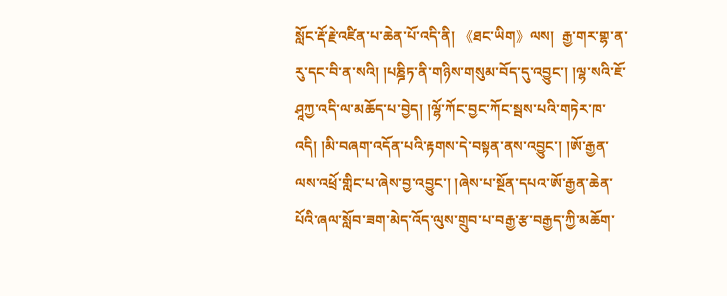སློང་རྡོ་རྗེ་འཛིན་པ་ཆེན་པོ་འདི་ནི། 《ཐང་ཡིག》ལས།  རྒྱ་གར་གྷ་ན་རུ་དང་བི་ན་སའི། །པཎྜིཏ་ནི་གཉིས་གསུམ་བོད་དུ་འབྱུང་། །ལྷ་སའི་ཇོ་ཤཱཀྱ་འདི་ལ་མཆོད་པ་བྱེད། །ལྷོ་ཀོང་བྱང་ཀོང་སྦས་པའི་གཏེར་ཁ་འདི། །མི་བཞག་འདོན་པའི་རྟགས་དེ་བསྟན་ནས་འབྱུང་། །ཨོ་རྒྱན་ལས་འཕྲོ་གླིང་པ་ཞེས་བྱ་འབྱུང་། །ཞེས་པ་སྔོན་དཔའ་ཨོ་རྒྱན་ཆེན་པོའི་ཞལ་སློབ་ཟག་མེད་འོད་ལུས་གྲུབ་པ་བརྒྱ་རྩ་བརྒྱད་ཀྱི་མཆོག་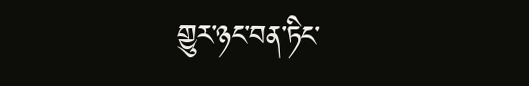གྱུར་ཉང་བན་ཏིང་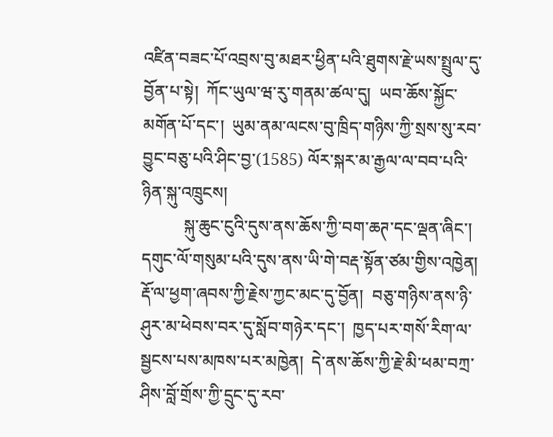འཛིན་བཟང་པོ་འབྲས་བུ་མཐར་ཕྱིན་པའི་ཐུགས་རྗེ་ཡས་སྤྲུལ་དུ་བྱོན་པ་སྟེ།  ཀོང་ཡུལ་ཝ་རུ་གནམ་ཚལ་དུ།  ཡབ་ཆོས་སྐྱོང་མགོན་པོ་དང་།  ཡུམ་ནམ་ལངས་བུ་ཁྲིད་གཉིས་ཀྱི་སྲས་སུ་རབ་བྱུང་བཅུ་པའི་ཤིང་བྱ་(1585) ལོར་སྐར་མ་རྒྱལ་ལ་བབ་པའི་ཉིན་སྐུ་འཁྲུངས།
          སྐུ་ཆུང་ངུའི་དུས་ནས་ཆོས་ཀྱི་བག་ཆཊ་དང་ལྡན་ཞིང་།  དགུང་ལོ་གསུམ་པའི་དུས་ནས་ཡི་གེ་བརྡ་སྟོན་ཙམ་གྱིས་འཁྱེན།  རྡོ་ལ་ཕྱག་ཞབས་ཀྱི་རྗེས་ཀྱང་མང་དུ་བྱོན།  བཅུ་གཉིས་ནས་ཉི་ཤུར་མ་ཕེབས་བར་དུ་སློབ་གཉེར་དང་།  ཁྱད་པར་གསོ་རིག་ལ་སྦྱངས་པས་མཁས་པར་མཁྱེན།  དེ་ནས་ཆོས་ཀྱི་རྗེ་མི་ཕམ་བཀྲ་ཤིས་བློ་གྲོས་ཀྱི་དྲུང་དུ་རབ་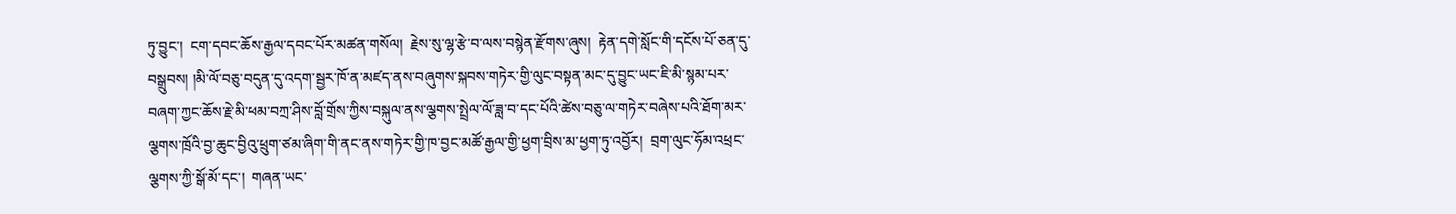ཏུ་བྱུང་།  ངག་དབང་ཆོས་རྒྱལ་དབང་པོར་མཚན་གསོལ།  རྗེས་སུ་ལྷ་རྩེ་བ་ལས་བསྙེན་རྫོགས་ཞུས།  རྟེན་དགེ་སློང་གི་དངོས་པོ་ཅན་དུ་བསྒྲུབས། །མི་ལོ་བཅུ་བདུན་དུ་འདག་སྦྱར་ཁོ་ན་མཛད་ནས་བཞུགས་སྐབས་གཏེར་གྱི་ལུང་བསྟན་མང་དུ་བྱུང་ཡང་ཇི་མི་སྙམ་པར་བཞག་ཀྱང་ཆོས་རྗེ་མི་ཕམ་བཀྲ་ཤིས་བློ་གྲོས་ཀྱིས་བསྐུལ་ནས་ལྕགས་སྤྲེལ་ལོ་ཟླ་བ་དང་པོའི་ཚེས་བཅུ་ལ་གཏེར་བཞེས་པའི་ཐོག་མར་ལྕགས་ཁྲོའི་བྱ་ཆུང་བྱིའུ་ཕྲུག་ཙམ་ཞིག་གི་ནང་ནས་གཏེར་གྱི་ཁ་བྱང་མཚོ་རྒྱལ་གྱི་ཕྱག་བྲིས་མ་ཕྱག་ཏུ་འབྱོར།  བྲག་ལུང་ཧོམ་འཕྲང་ལྕགས་ཀྱི་སྒོ་མོ་དང་།  གཞན་ཡང་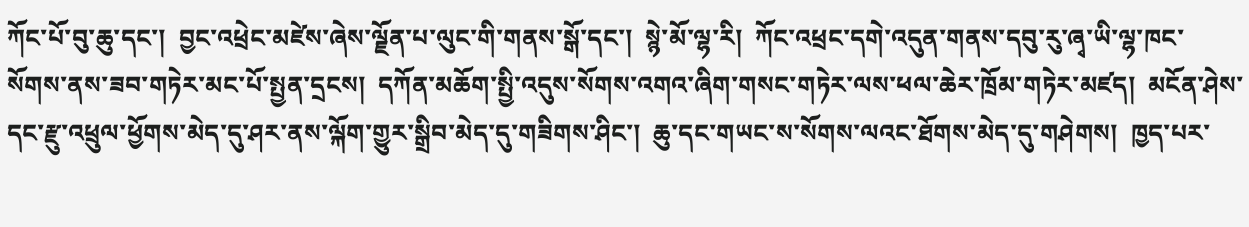ཀོང་པོ་བུ་ཆུ་དང་།  བྱང་འཕྲེང་མཛེས་ཞེས་ལྗོན་པ་ལུང་གི་གནས་སྒོ་དང་།  སྙེ་མོ་ལྷ་རི།  ཀོང་འཕྲང་དགེ་འདུན་གནས་དབུ་རུ་ཞྭ་ཡི་ལྷ་ཁང་སོགས་ནས་ཟབ་གཏེར་མང་པོ་སྤྱན་དྲངས།  དཀོན་མཆོག་སྤྱི་འདུས་སོགས་འགའ་ཞིག་གསང་གཏེར་ལས་ཕལ་ཆེར་ཁྲོམ་གཏེར་མཛད།  མངོན་ཤེས་དང་རྫུ་འཕྲུལ་ཕྱོགས་མེད་དུ་ཤར་ནས་ལྐོག་གྱུར་སྒྲིབ་མེད་དུ་གཟིགས་ཤིང་།  ཆུ་དང་གཡང་ས་སོགས་ལའང་ཐོགས་མེད་དུ་གཤེགས།  ཁྱད་པར་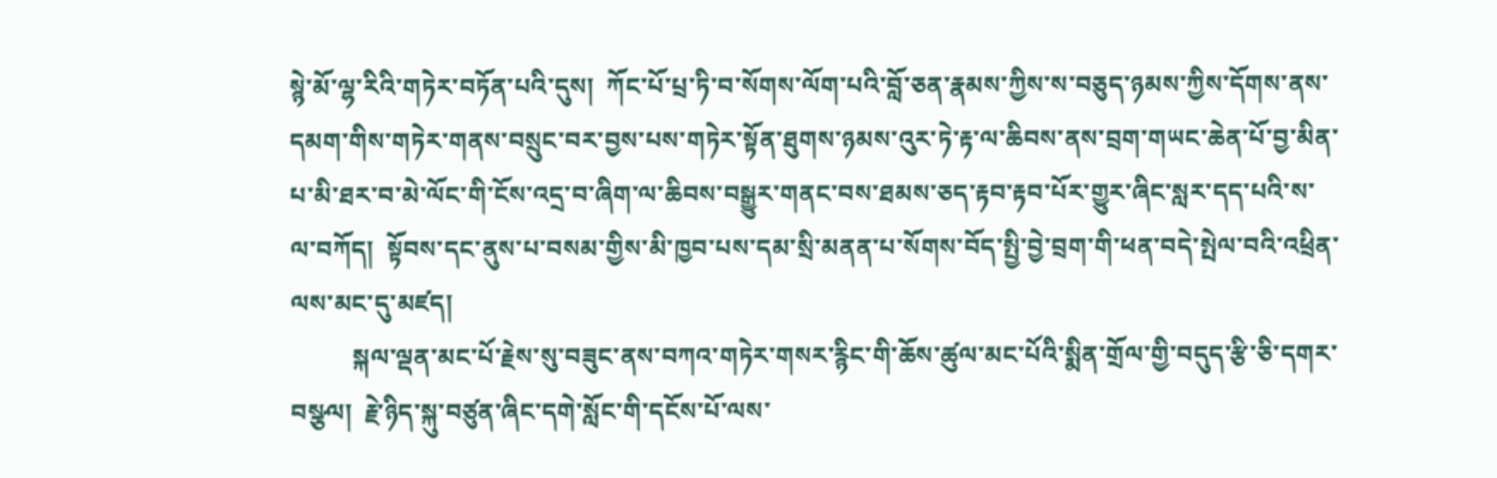སྙེ་མོ་ལྷ་རིའི་གཏེར་བཏོན་པའི་དུས།  ཀོང་པོ་པྲ་ཏི་བ་སོགས་ལོག་པའི་བློ་ཅན་རྣམས་ཀྱིས་ས་བཅུད་ཉམས་ཀྱིས་དོགས་ནས་དམག་གིས་གཏེར་གནས་བསྲུང་བར་བྱས་པས་གཏེར་སྟོན་ཐུགས་ཉམས་འུར་ཏེ་རྟ་ལ་ཆིབས་ནས་བྲག་གཡང་ཆེན་པོ་བྱ་མིན་པ་མི་ཐར་བ་མེ་ལོང་གི་ངོས་འདྲ་བ་ཞིག་ལ་ཆིབས་བསྒྱུར་གནང་བས་ཐམས་ཅད་རྟབ་རྟབ་པོར་གྱུར་ཞིང་སླར་དད་པའི་ས་ལ་བཀོད།  སྟོབས་དང་ནུས་པ་བསམ་གྱིས་མི་ཁྱབ་པས་དམ་སྲི་མནན་པ་སོགས་བོད་སྤྱི་བྱེ་བྲག་གི་ཕན་བདེ་སྤེལ་བའི་འཕྲིན་ལས་མང་དུ་མཛད།
          སྐལ་ལྡན་མང་པོ་རྗེས་སུ་བཟུང་ནས་བཀའ་གཏེར་གསར་རྙིང་གི་ཆོས་ཚུལ་མང་པོའི་སྨིན་གྲོལ་གྱི་བདུད་རྩི་ཅི་དགར་བསྩལ།  རྗེ་ཉིད་སྐུ་བཙུན་ཞིང་དགེ་སློང་གི་དངོས་པོ་ལས་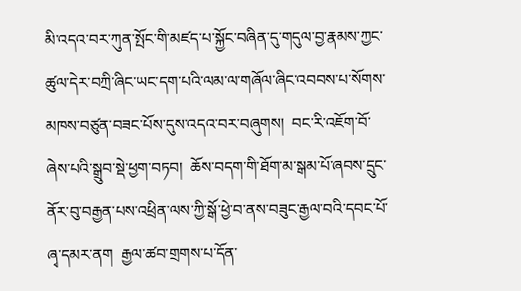མི་འདའ་བར་ཀུན་སྤོང་གི་མཛད་པ་སྐྱོང་བཞིན་དུ་གདུལ་བྱ་རྣམས་ཀྱང་ཚུལ་དེར་བཀྲི་ཞིང་ཡང་དག་པའི་ལམ་ལ་གཞོལ་ཞིང་འབབས་པ་སོགས་མཁས་བཙུན་བཟང་པོས་དུས་འདའ་བར་བཞུགས།  བང་རི་འཇོག་བོ་ཞེས་པའི་སྒྲུབ་སྡེ་ཕྱག་བཏབ།  ཆོས་བདག་གི་ཐོག་མ་སྒམ་པོ་ཞབས་དྲུང་ནོར་བུ་བརྒྱན་པས་འཕྲིན་ལས་ཀྱི་སྒོ་ཕྱེ་བ་ནས་བཟུང་རྒྱལ་བའི་དབང་པོ་ཞྭ་དམར་ནག  རྒྱལ་ཚབ་གྲགས་པ་དོན་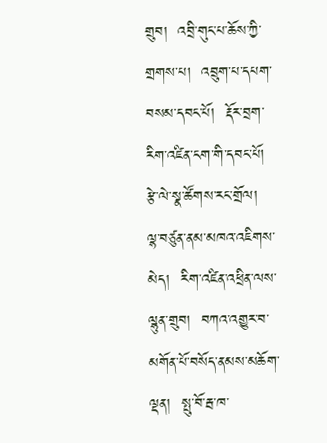གྲུབ།  འབྲི་གུང་པ་ཆོས་ཀྱི་གྲགས་པ།  འབྲུག་པ་དཔག་བསམ་དབང་པོ།  རྡོར་བྲག་རིག་འཛིན་ངག་གི་དབང་པོ།  རྩེ་ལེ་སྣ་ཚོགས་རང་གྲོལ།  ལྷ་བཙུན་ནམ་མཁའ་འཇིགས་མེད།  རིག་འཛིན་འཕྲིན་ལས་ལྷུན་གྲུབ།  བཀའ་འགྱུར་བ་མགོན་པོ་བསོད་ནམས་མཆོག་ལྡན།  སྤུ་བོ་རྦ་ཁ་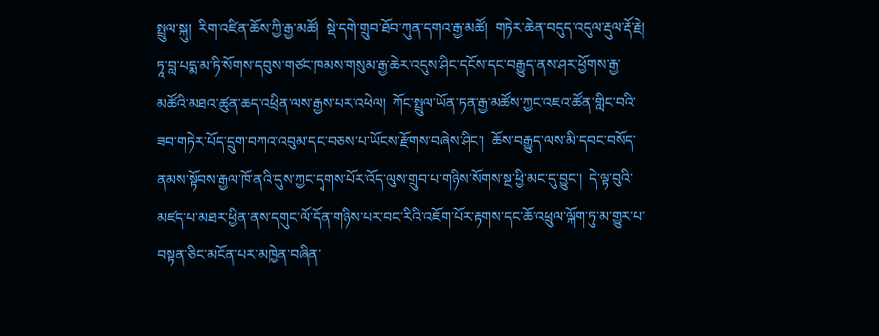སྤྲུལ་སྐུ།  རིག་འཛིན་ཆོས་ཀྱི་རྒྱ་མཚོ།  སྡེ་དགེ་གྲུབ་ཐོབ་ཀུན་དགའ་རྒྱ་མཚོ།  གཏེར་ཆེན་བདུད་འདུལ་རྡུལ་རྡོ་རྗེ།   ཏཱ་བླ་པདྨ་མ་ཏི་སོགས་དབུས་གཙང་ཁམས་གསུམ་རྒྱ་ཆེར་འདུས་ཤིང་དངོས་དང་བརྒྱུད་ནས་ཤར་ཕྱོགས་རྒྱ་མཚོའི་མཐའ་ཚུན་ཆད་འཕྲིན་ལས་རྒྱས་པར་འཕེལ།  ཀོང་སྤྲུལ་ཡོན་ཏན་རྒྱ་མཚོས་ཀྱང་འཇའ་ཚོན་གླིང་བའི་ཟབ་གཏེར་པོད་དྲུག་བཀའ་འབུམ་དང་བཅས་པ་ཡོངས་རྫོགས་བཞེས་ཤིང་།  ཆོས་བརྒྱུད་ལས་མི་དབང་བསོད་ནམས་སྟོབས་རྒྱལ་ཁོ་ནའི་དུས་ཀྱང་དྭགས་པོར་འོད་ལུས་གྲུབ་པ་གཉིས་སོགས་སྔ་ཕྱི་མང་དུ་བྱུང་།  དེ་ལྟ་བུའི་མཛད་པ་མཐར་ཕྱིན་ནས་དགུང་ལོ་དོན་གཉིས་པར་བང་རིའི་འཇོག་པོར་རྟགས་དང་ཆོ་འཕྲུལ་ལྐོག་ཏུ་མ་གྱུར་པ་བསྟན་ཅིང་མངོན་པར་མཁྱེན་བཞིན་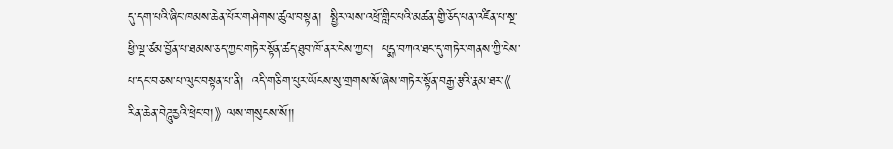དུ་དག་པའི་ཞིང་ཁམས་ཆེན་པོར་གཤེགས་ཚུལ་བསྟན།  སྤྱིར་ལས་འཕྲོ་གླིང་པའི་མཚན་གྱི་ཅོད་པན་འཛིན་པ་སྔ་ཕྱི་ལྔ་ཙམ་བྱོན་པ་ཐམས་ཅད་ཀྱང་གཏེར་སྟོན་ཚད་ཐུབ་ཁོ་ནར་ངེས་ཀྱང་།  པདྨ་བཀའ་ཐང་དུ་གཏེར་གནས་ཀྱི་ངེས་པ་དང་བཅས་པ་ལུང་བསྟན་པ་ནི།  འདི་གཅིག་པུར་ཡོངས་སུ་གྲགས་སོ་ཞེས་གཏེར་སྟོན་བརྒྱ་རྩའི་རྣམ་ཐར་《 རིན་ཆེན་བེཌཱུརྱའི་ཕྲེང་བ།》 ལས་གསུངས་སོ།།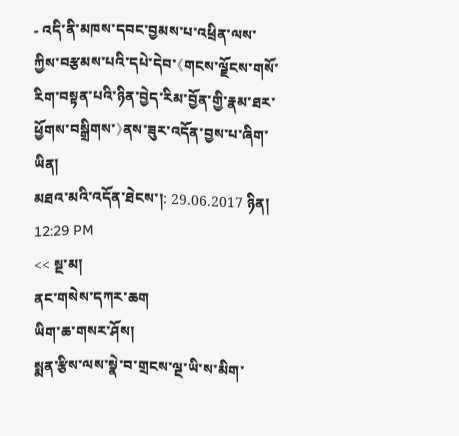- འདི་ནི་མཁས་དབང་བྱམས་པ་འཕྲིན་ལས་ཀྱིས་བརྩམས་པའི་དཔེ་དེབ་《གངས་ལྗོངས་གསོ་རིག་བསྟན་པའི་ཉིན་བྱེད་རིམ་བྱོན་གྱི་རྣམ་ཐར་ཕྱོགས་བསྒྲིགས་》ནས་ཟུར་འདོན་བྱས་པ་ཞིག་ཡིན།
མཐའ་མའི་འདོན་ཐེངས་།: 29.06.2017 ཉིན། 12:29 PM
<< སྔ་མ།
ནང་གསེས་དཀར་ཆག
ཡིག་ཆ་གསར་ཤོས།
སྨན་རྩིས་ལས་སྣེ་བ་གྲངས་ལྔ་ཡི་ས་མིག་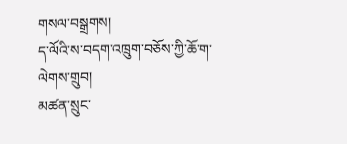གསལ་བསྒྲགས།
ད་ལོའི་ས་བདག་འཁྲུག་བཅོས་ཀྱི་ཆོ་ག་ལེགས་གྲུབ།
མཚན་སྲུང་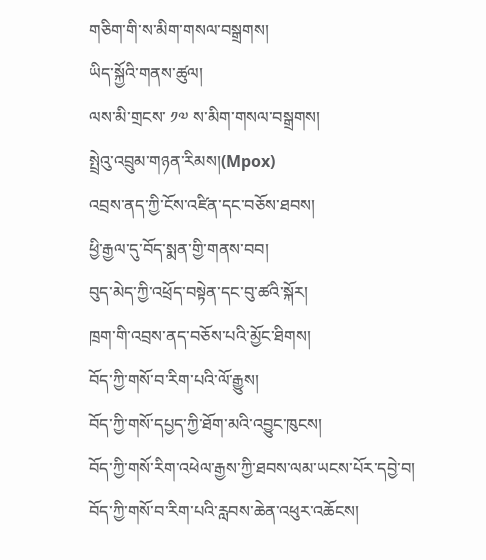གཅིག་གི་ས་མིག་གསལ་བསྒྲགས།
ཡིད་སྐྱོའི་གནས་ཚུལ།
ལས་མི་གྲངས་ ༡༧ ས་མིག་གསལ་བསྒྲགས།
སྤྲེའུ་འབྲུམ་གཉན་རིམས།(Mpox)
འབྲས་ནད་ཀྱི་ངོས་འཛིན་དང་བཅོས་ཐབས།
ཕྱི་རྒྱལ་དུ་བོད་སྨན་གྱི་གནས་བབ།
བུད་མེད་ཀྱི་འཕྲོད་བསྟེན་དང་བུ་ཚའི་སྐོར།
ཁྲག་གི་འབྲས་ནད་བཅོས་པའི་མྱོང་ཐིགས།
བོད་ཀྱི་གསོ་བ་རིག་པའི་ལོ་རྒྱུས།
བོད་ཀྱི་གསོ་དཔྱད་ཀྱི་ཐོག་མའི་འབྱུང་ཁུངས།
བོད་ཀྱི་གསོ་རིག་འཕེལ་རྒྱས་ཀྱི་ཐབས་ལམ་ཡངས་པོར་དབྱེ་བ།
བོད་ཀྱི་གསོ་བ་རིག་པའི་རླབས་ཆེན་འཕུར་འཆོངས།